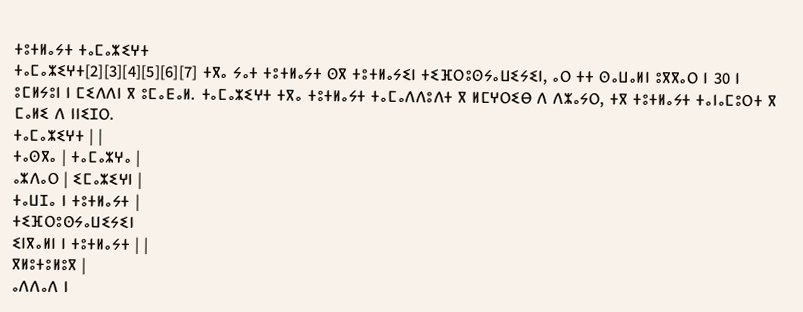ⵜⵓⵜⵍⴰⵢⵜ ⵜⴰⵎⴰⵣⵉⵖⵜ
ⵜⴰⵎⴰⵣⵉⵖⵜ[2][3][4][5][6][7] ⵜⴳⴰ ⵢⴰⵜ ⵜⵓⵜⵍⴰⵢⵜ ⵙⴳ ⵜⵓⵜⵍⴰⵢⵉⵏ ⵜⵉⴼⵔⵓⵙⵢⴰⵡⵉⵢⵉⵏ, ⴰⵔ ⵜⵜ ⵙⴰⵡⴰⵍⵏ ⵓⴳⴳⴰⵔ ⵏ 30 ⵏ ⵓⵎⵍⵢⵓⵏ ⵏ ⵎⵉⴷⴷⵏ ⴳ ⵓⵎⴰⴹⴰⵍ. ⵜⴰⵎⴰⵣⵉⵖⵜ ⵜⴳⴰ ⵜⵓⵜⵍⴰⵢⵜ ⵜⴰⵎⴰⴷⴷⵓⴷⵜ ⴳ ⵍⵎⵖⵔⵉⴱ ⴷ ⴷⵣⴰⵢⵔ, ⵜⴳ ⵜⵓⵜⵍⴰⵢⵜ ⵜⴰⵏⴰⵎⵓⵔⵜ ⴳ ⵎⴰⵍⵉ ⴷ ⵏⵏⵉⵊⵔ.
ⵜⴰⵎⴰⵣⵉⵖⵜ | |
ⵜⴰⵙⴳⴰ | ⵜⴰⵎⴰⵣⵖⴰ |
ⴰⵣⴷⴰⵔ | ⵉⵎⴰⵣⵉⵖⵏ |
ⵜⴰⵡⵊⴰ ⵏ ⵜⵓⵜⵍⴰⵢⵜ |
ⵜⵉⴼⵔⵓⵙⵢⴰⵡⵉⵢⵉⵏ
ⵉⵏⴳⴰⵍⵏ ⵏ ⵜⵓⵜⵍⴰⵢⵜ | |
ⴳⵍⵓⵜⵓⵍⵓⴳ |
ⴰⴷⴷⴰⴷ ⵏ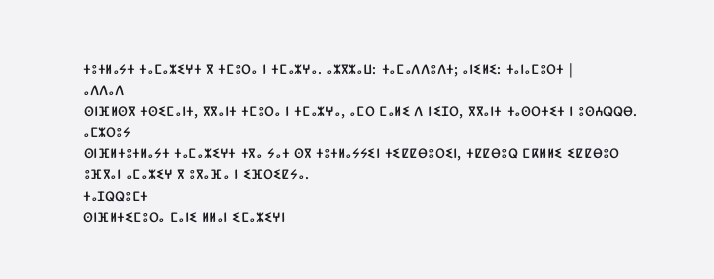ⵜⵓⵜⵍⴰⵢⵜ ⵜⴰⵎⴰⵣⵉⵖⵜ ⴳ ⵜⵎⵓⵔⴰ ⵏ ⵜⵎⴰⵣⵖⴰ. ⴰⵣⴳⵣⴰⵡ: ⵜⴰⵎⴰⴷⴷⵓⴷⵜ; ⴰⵏⵉⵍⵉ: ⵜⴰⵏⴰⵎⵓⵔⵜ |
ⴰⴷⴷⴰⴷ
ⵙⵏⴼⵍⵙⴳ ⵜⵙⵉⵎⴰⵏⵜ, ⴳⴳⴰⵏⵜ ⵜⵎⵓⵔⴰ ⵏ ⵜⵎⴰⵣⵖⴰ, ⴰⵎⵔ ⵎⴰⵍⵉ ⴷ ⵏⵉⵊⵔ, ⴳⴳⴰⵏⵜ ⵜⴰⵙⵔⵜⵉⵜ ⵏ ⵓⵙⵄⵕⵕⴱ.
ⴰⵎⵣⵔⵓⵢ
ⵙⵏⴼⵍⵜⵓⵜⵍⴰⵢⵜ ⵜⴰⵎⴰⵣⵉⵖⵜ ⵜⴳⴰ ⵢⴰⵜ ⵙⴳ ⵜⵓⵜⵍⴰⵢⵢⵉⵏ ⵜⵉⵇⵇⴱⵓⵔⵉⵏ, ⵜⵇⵇⴱⵓⵕ ⵎⴽⵍⵍⵉ ⵉⵇⵇⴱⵓⵔ ⵓⴼⴳⴰⵏ ⴰⵎⴰⵣⵉⵖ ⴳ ⵓⴳⴰⴼⴰ ⵏ ⵉⴼⵔⵉⵇⵢⴰ.
ⵜⴰⵊⵕⵕⵓⵎⵜ
ⵙⵏⴼⵍⵜⵉⵎⵓⵔⴰ ⵎⴰⵏⵉ ⵍⵍⴰⵏ ⵉⵎⴰⵣⵉⵖⵏ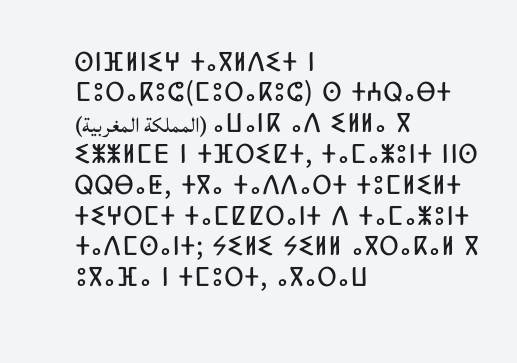ⵙⵏⴼⵍⵏⵉⵖ ⵜⴰⴳⵍⴷⵉⵜ ⵏ ⵎⵓⵔⴰⴽⵓⵛ(ⵎⵓⵔⴰⴽⵓⵛ) ⵙ ⵜⵄⵕⴰⴱⵜ (المملكة المغربية) ⴰⵡⴰⵏⴽ ⴰⴷ ⵉⵍⵍⴰ ⴳ ⵉⵥⵥⵍⵎⴹ ⵏ ⵜⴼⵔⵉⵇⵜ, ⵜⴰⵎⴰⵥⵓⵏⵜ ⵏⵏⵙ ⵕⵕⴱⴰⵟ, ⵜⴳⴰ ⵜⴰⴷⴷⴰⵔⵜ ⵜⵓⵎⵍⵉⵍⵜ ⵜⵉⵖⵔⵎⵜ ⵜⴰⵎⵇⵇⵔⴰⵏⵜ ⴷ ⵜⴰⵎⴰⵥⵓⵏⵜ ⵜⴰⴷⵎⵙⴰⵏⵜ; ⵢⵉⵍⵉ ⵢⵉⵍⵍ ⴰⴳⵔⴰⴽⴰⵍ ⴳ ⵓⴳⴰⴼⴰ ⵏ ⵜⵎⵓⵔⵜ, ⴰⴳⴰⵔⴰⵡ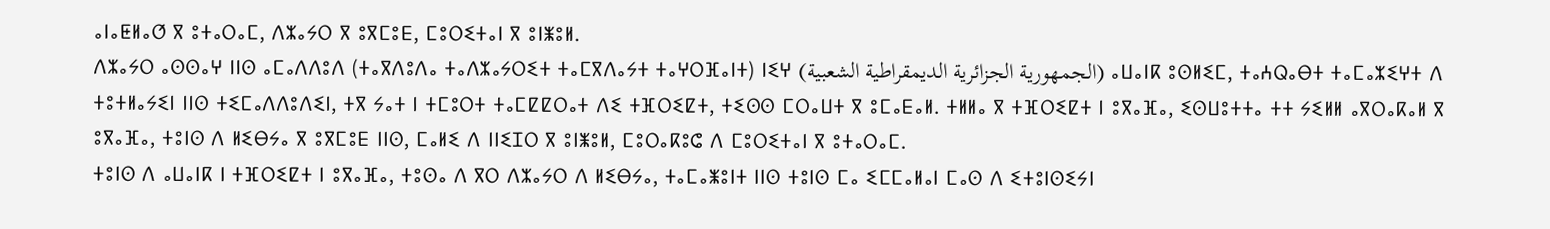ⴰⵏⴰⵟⵍⴰⵚ ⴳ ⵓⵜⴰⵔⴰⵎ, ⴷⵣⴰⵢⵔ ⴳ ⵓⴳⵎⵓⴹ, ⵎⵓⵔⵉⵜⴰⵏ ⴳ ⵓⵏⵥⵓⵍ.
ⴷⵣⴰⵢⵔ ⴰⵙⵙⴰⵖ ⵏⵏⵙ ⴰⵎⴰⴷⴷⵓⴷ (ⵜⴰⴳⴷⵓⴷⴰ ⵜⴰⴷⵣⴰⵢⵔⵉⵜ ⵜⴰⵎⴳⴷⴰⵢⵜ ⵜⴰⵖⵔⴼⴰⵏⵜ) ⵏⵉⵖ (الجمهورية الجزائرية الديمقراطية الشعبية) ⴰⵡⴰⵏⴽ ⵓⵙⵍⵉⵎ, ⵜⴰⵄⵕⴰⴱⵜ ⵜⴰⵎⴰⵣⵉⵖⵜ ⴷ ⵜⵓⵜⵍⴰⵢⵉⵏ ⵏⵏⵙ ⵜⵉⵎⴰⴷⴷⵓⴷⵉⵏ, ⵜⴳ ⵢⴰⵜ ⵏ ⵜⵎⵓⵔⵜ ⵜⴰⵎⵇⵇⵔⴰⵜ ⴷⵉ ⵜⴼⵔⵉⵇⵜ, ⵜⵉⵙⵙ ⵎⵔⴰⵡⵜ ⴳ ⵓⵎⴰⴹⴰⵍ. ⵜⵍⵍⴰ ⴳ ⵜⴼⵔⵉⵇⵜ ⵏ ⵓⴳⴰⴼⴰ, ⵉⵙⵡⵓⵜⵜⴰ ⵜⵜ ⵢⵉⵍⵍ ⴰⴳⵔⴰⴽⴰⵍ ⴳ ⵓⴳⴰⴼⴰ, ⵜⵓⵏⵙ ⴷ ⵍⵉⴱⵢⴰ ⴳ ⵓⴳⵎⵓⴹ ⵏⵏⵙ, ⵎⴰⵍⵉ ⴷ ⵏⵏⵉⵊⵔ ⴳ ⵓⵏⵥⵓⵍ, ⵎⵓⵔⴰⴽⵓⵛ ⴷ ⵎⵓⵔⵉⵜⴰⵏ ⴳ ⵓⵜⴰⵔⴰⵎ.
ⵜⵓⵏⵙ ⴷ ⴰⵡⴰⵏⴽ ⵏ ⵜⴼⵔⵉⵇⵜ ⵏ ⵓⴳⴰⴼⴰ, ⵜⵓⵙⴰ ⴷ ⴳⵔ ⴷⵣⴰⵢⵔ ⴷ ⵍⵉⴱⵢⴰ, ⵜⴰⵎⴰⵥⵓⵏⵜ ⵏⵏⵙ ⵜⵓⵏⵙ ⵎⴰ ⵉⵎⵎⴰⵍⴰⵏ ⵎⴰⵙ ⴷ ⵉⵜⵓⵏⵙⵉⵢⵏ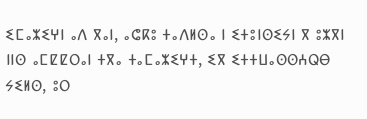ⵉⵎⴰⵣⵉⵖⵏ ⴰⴷ ⴳⴰⵏ, ⴰⵛⴽⵓ ⵜⴰⴷⵍⵙⴰ ⵏ ⵉⵜⵓⵏⵙⵉⵢⵏ ⴳ ⵓⵣⴳⵏ ⵏⵏⵙ ⴰⵎⵇⵇⵔⴰⵏ ⵜⴳⴰ ⵜⴰⵎⴰⵣⵉⵖⵜ, ⵉⴳ ⵉⵜⵜⵡⴰⵙⵙⵄⵕⴱ ⵢⵉⵍⵙ, ⵓⵔ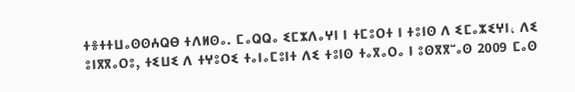ⵜⴻⵜⵜⵡⴰⵙⵙⵄⵕⴱ ⵜⴷⵍⵙⴰ. ⵎⴰⵕⵕⴰ ⵉⵎⵣⴷⴰⵖⵏ ⵏ ⵜⵎⵓⵔⵜ ⵏ ⵜⵓⵏⵙ ⴷ ⵉⵎⴰⵣⵉⵖⵏ، ⴷⵉ ⵓⵏⴳⴳⴰⵔⵓ, ⵜⵉⵡⵉ ⴷ ⵜⵖⵓⵔⵉ ⵜⴰⵏⴰⵎⵓⵏⵜ ⴷⵉ ⵜⵓⵏⵙ ⵜⴰⴳⴰⵔⴰ ⵏ ⵓⵙⴳⴳⵯⴰⵙ 2009 ⵎⴰⵙ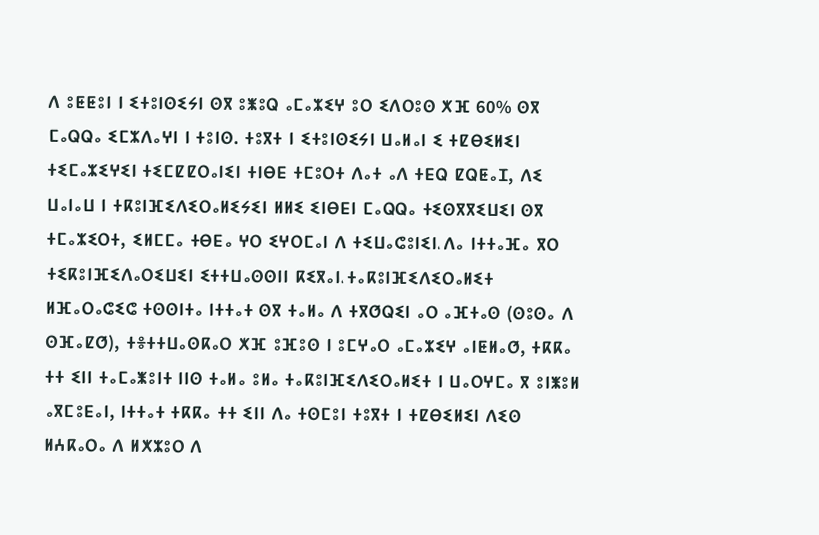ⴷ ⵓⵟⵟⵓⵏ ⵏ ⵉⵜⵓⵏⵙⵉⵢⵏ ⵙⴳ ⵓⵥⵓⵕ ⴰⵎⴰⵣⵉⵖ ⵓⵔ ⵉⴷⵔⵓⵙ ⵅⴼ 60% ⵙⴳ ⵎⴰⵕⵕⴰ ⵉⵎⵣⴷⴰⵖⵏ ⵏ ⵜⵓⵏⵙ. ⵜⵓⴳⵜ ⵏ ⵉⵜⵓⵏⵙⵉⵢⵏ ⵡⴰⵍⴰⵏ ⵉ ⵜⵇⴱⵉⵍⵉⵏ ⵜⵉⵎⴰⵣⵉⵖⵉⵏ ⵜⵉⵎⵇⵇⵔⴰⵏⵉⵏ ⵜⵏⴱⴹ ⵜⵎⵓⵔⵜ ⴷⴰⵜ ⴰⴷ ⵜⴹⵕ ⵇⵕⵟⴰⵊ, ⴷⵉ ⵡⴰⵏⴰⵡ ⵏ ⵜⴽⵓⵏⴼⵉⴷⵉⵔⴰⵍⵉⵢⵉⵏ ⵍⵍⵉ ⵉⵏⴱⴹⵏ ⵎⴰⵕⵕⴰ ⵜⵉⵙⴳⴳⵉⵡⵉⵏ ⵙⴳ ⵜⵎⴰⵣⵉⵔⵜ, ⵉⵍⵎⵎⴰ ⵜⴱⴹⴰ ⵖⵔ ⵉⵖⵔⵎⴰⵏ ⴷ ⵜⵉⵡⴰⵛⵓⵏⵉⵏ، ⴷⴰ ⵏⵜⵜⴰⴼⴰ ⴳⵔ ⵜⵉⴽⵓⵏⴼⵉⴷⴰⵔⵉⵡⵉⵏ ⵉⵜⵜⵡⴰⵙⵙⵏⵏ ⴽⵉⴳⴰⵏ، ⵜⴰⴽⵓⵏⴼⵉⴷⵉⵔⴰⵍⵉⵜ ⵍⴼⴰⵔⴰⵛⵉⵛ ⵜⵙⵙⵏⵜⴰ ⵏⵜⵜⴰⵜ ⵙⴳ ⵜⴰⵍⴰ ⴷ ⵜⴳⵚⵕⵉⵏ ⴰⵔ ⴰⴼⵜⴰⵙ (ⵙⵓⵙⴰ ⴷ ⵙⴼⴰⵇⵚ), ⵜⴻⵜⵜⵡⴰⵙⴽⴰⵔ ⵅⴼ ⵓⴼⵓⵙ ⵏ ⵓⵎⵖⴰⵔ ⴰⵎⴰⵣⵉⵖ ⴰⵏⵟⵍⴰⵚ, ⵜⴽⴽⴰ ⵜⵜ ⵉⵏⵏ ⵜⴰⵎⴰⵥⵓⵏⵜ ⵏⵏⵙ ⵜⴰⵍⴰ ⵓⵍⴰ ⵜⴰⴽⵓⵏⴼⵉⴷⵉⵔⴰⵍⵉⵜ ⵏ ⵡⴰⵔⵖⵎⴰ ⴳ ⵓⵏⵥⵓⵍ ⴰⴳⵎⵓⴹⴰⵏ, ⵏⵜⵜⴰⵜ ⵜⴽⴽⴰ ⵜⵜ ⵉⵏⵏ ⴷⴰ ⵜⵙⵎⵓⵏ ⵜⵓⴳⵜ ⵏ ⵜⵇⴱⵉⵍⵉⵏ ⴷⵉⵙ ⵍⵄⴽⴰⵔⴰ ⴷ ⵍⵅⵣⵓⵔ ⴷ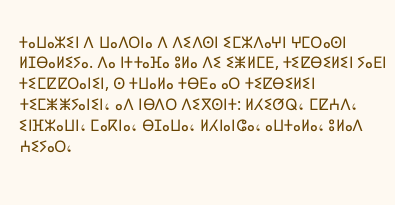ⵜⴰⵡⴰⵣⵉⵏ ⴷ ⵡⴰⴷⵔⵏⴰ ⴷ ⴷⵉⴷⵙⵏ ⵉⵎⵣⴷⴰⵖⵏ ⵖⵎⵔⴰⵙⵏ ⵍⵊⴱⴰⵍⵉⵢⴰ. ⴷⴰ ⵏⵜⵜⴰⴼⴰ ⵓⵍⴰ ⴷⵉ ⵉⵥⵍⵎⴹ, ⵜⵉⵇⴱⵉⵍⵉⵏ ⵢⴰⴹⵏ ⵜⵉⵎⵇⵇⵔⴰⵏⵉⵏ, ⵙ ⵜⵡⴰⵍⴰ ⵜⴱⴹⴰ ⴰⵔ ⵜⵉⵇⴱⵉⵍⵉⵏ ⵜⵉⵎⵥⵥⵢⴰⵏⵉⵏ، ⴰⴷ ⵏⴱⴷⵔ ⴷⵉⴳⵙⵏⵜ: ⵍⵃⵉⵚⵕ، ⵎⵇⵄⴷ، ⵉⵏⴼⵣⴰⵡⵏ، ⵎⴰⴽⵏⴰ، ⴱⵊⴰⵡⴰ، ⵍⵃⵏⴰⵏⵛⴰ، ⴰⵡⵜⴰⵍⴰ، ⵓⵍⴰⴷ ⵄⵉⵢⴰⵔ،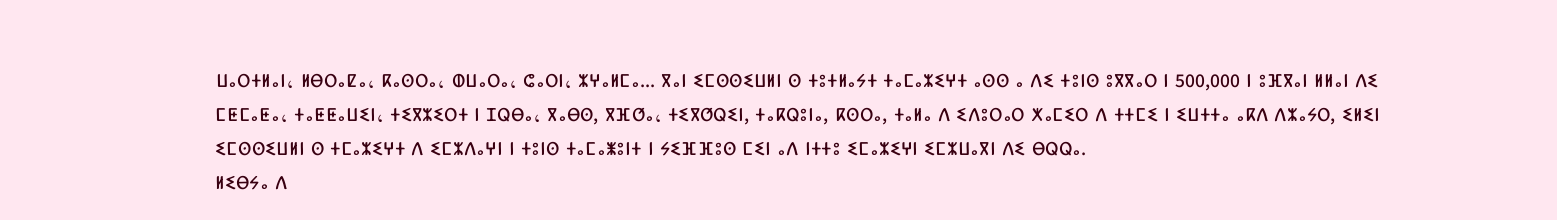ⵡⴰⵔⵜⵍⴰⵏ، ⵍⴱⵔⴰⵇⴰ، ⴽⴰⵙⵔⴰ، ⵀⵡⴰⵔⴰ، ⵛⴰⵔⵏ، ⵣⵖⴰⵍⵎⴰ... ⴳⴰⵏ ⵉⵎⵙⵙⵉⵡⵍⵏ ⵙ ⵜⵓⵜⵍⴰⵢⵜ ⵜⴰⵎⴰⵣⵉⵖⵜ ⴰⵙⵙ ⴰ ⴷⵉ ⵜⵓⵏⵙ ⵓⴳⴳⴰⵔ ⵏ 500,000 ⵏ ⵓⴼⴳⴰⵏ ⵍⵍⴰⵏ ⴷⵉ ⵎⵟⵎⴰⵟⴰ، ⵜⴰⵟⵟⴰⵡⵉⵏ، ⵜⵉⴳⵣⵉⵔⵜ ⵏ ⵊⵕⴱⴰ، ⴳⴰⴱⵙ, ⴳⴼⵚⴰ، ⵜⵉⴳⵚⵕⵉⵏ, ⵜⴰⴽⵕⵓⵏⴰ, ⴽⵙⵔⴰ, ⵜⴰⵍⴰ ⴷ ⵉⴷⵓⵔⴰⵔ ⵅⴰⵎⵉⵔ ⴷ ⵜⵜⵎⵉ ⵏ ⵉⵡⵜⵜⴰ ⴰⴽⴷ ⴷⵣⴰⵢⵔ, ⵉⵍⵉⵏ ⵉⵎⵙⵙⵉⵡⵍⵏ ⵙ ⵜⵎⴰⵣⵉⵖⵜ ⴷ ⵉⵎⵣⴷⴰⵖⵏ ⵏ ⵜⵓⵏⵙ ⵜⴰⵎⴰⵥⵓⵏⵜ ⵏ ⵢⵉⴼⴼⵓⵙ ⵎⵉⵏ ⴰⴷ ⵏⵜⵜⵓ ⵉⵎⴰⵣⵉⵖⵏ ⵉⵎⵣⵡⴰⴳⵏ ⴷⵉ ⴱⵕⵕⴰ.
ⵍⵉⴱⵢⴰ ⴷ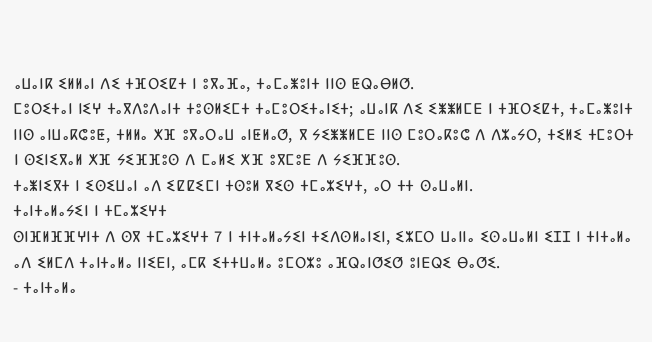ⴰⵡⴰⵏⴽ ⵉⵍⵍⴰⵏ ⴷⵉ ⵜⴼⵔⵉⵇⵜ ⵏ ⵓⴳⴰⴼⴰ, ⵜⴰⵎⴰⵥⵓⵏⵜ ⵏⵏⵙ ⵟⵕⴰⴱⵍⵚ.
ⵎⵓⵔⵉⵜⴰⵏ ⵏⵉⵖ ⵜⴰⴳⴷⵓⴷⴰⵏⵜ ⵜⵓⵙⵍⵉⵎⵜ ⵜⴰⵎⵓⵔⵉⵜⴰⵏⵉⵜ; ⴰⵡⴰⵏⴽ ⴷⵉ ⵉⵥⵥⵍⵎⴹ ⵏ ⵜⴼⵔⵉⵇⵜ, ⵜⴰⵎⴰⵥⵓⵏⵜ ⵏⵏⵙ ⴰⵏⵡⴰⴽⵛⵓⵟ, ⵜⵍⵍⴰ ⵅⴼ ⵓⴳⴰⵔⴰⵡ ⴰⵏⵟⵍⴰⵚ, ⴳ ⵢⵉⵥⵥⵍⵎⴹ ⵏⵏⵙ ⵎⵓⵔⴰⴽⵓⵛ ⴷ ⴷⵣⴰⵢⵔ, ⵜⵉⵍⵉ ⵜⵎⵓⵔⵜ ⵏ ⵙⵉⵏⵉⴳⴰⵍ ⵅⴼ ⵢⵉⴼⴼⵓⵙ ⴷ ⵎⴰⵍⵉ ⵅⴼ ⵓⴳⵎⵓⴹ ⴷ ⵢⵉⴼⴼⵓⵙ.
ⵜⴰⵥⵏⵉⴳⵜ ⵏ ⵉⵙⵉⵡⴰⵏ ⴰⴷ ⵉⵇⵇⵉⵎⵏ ⵜⵙⵓⵍ ⴳⵉⵙ ⵜⵎⴰⵣⵉⵖⵜ, ⴰⵔ ⵜⵜ ⵙⴰⵡⴰⵍⵏ.
ⵜⴰⵏⵜⴰⵍⴰⵢⵉⵏ ⵏ ⵜⵎⴰⵣⵉⵖⵜ
ⵙⵏⴼⵍⴼⴼⵖⵏⵜ ⴷ ⵙⴳ ⵜⵎⴰⵣⵉⵖⵜ 7 ⵏ ⵜⵏⵜⴰⵍⴰⵢⵉⵏ ⵜⵉⴷⵙⵍⴰⵏⵉⵏ, ⵉⵣⵎⵔ ⵡⴰⵏⵏⴰ ⵉⵙⴰⵡⴰⵍⵏ ⵉⵊⵊ ⵏ ⵜⵏⵜⴰⵍⴰ ⴰⴷ ⵉⵍⵎⴷ ⵜⴰⵏⵜⴰⵍⴰ ⵏⵏⵉⴹⵏ, ⴰⵎⴽ ⵉⵜⵜⵡⴰⵍⴰ ⵓⵎⵔⵣⵓ ⴰⴼⵕⴰⵏⵚⵉⵚ ⵓⵏⴹⵕⵉ ⴱⴰⵚⵉ.
- ⵜⴰⵏⵜⴰⵍⴰ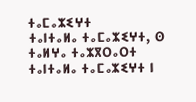ⵜⴰⵎⴰⵣⵉⵖⵜ
ⵜⴰⵏⵜⴰⵍⴰ ⵜⴰⵎⴰⵣⵉⵖⵜ, ⵙ ⵜⴰⵍⵖⴰ ⵜⴰⵣⴳⵔⴰⵔⵜ ⵜⴰⵏⵜⴰⵍⴰ ⵜⴰⵎⴰⵣⵉⵖⵜ ⵏ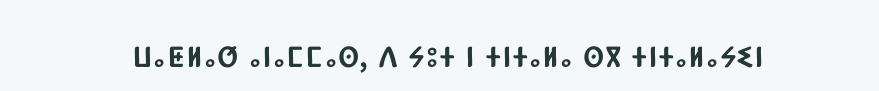ⵡⴰⵟⵍⴰⵚ ⴰⵏⴰⵎⵎⴰⵙ, ⴷ ⵢⵓⵜ ⵏ ⵜⵏⵜⴰⵍⴰ ⵙⴳ ⵜⵏⵜⴰⵍⴰⵢⵉⵏ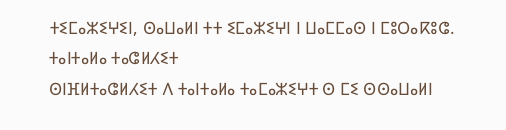ⵜⵉⵎⴰⵣⵉⵖⵉⵏ, ⵙⴰⵡⴰⵍⵏ ⵜⵜ ⵉⵎⴰⵣⵉⵖⵏ ⵏ ⵡⴰⵎⵎⴰⵙ ⵏ ⵎⵓⵔⴰⴽⵓⵛ.
ⵜⴰⵏⵜⴰⵍⴰ ⵜⴰⵛⵍⵃⵉⵜ
ⵙⵏⴼⵍⵜⴰⵛⵍⵃⵉⵜ ⴷ ⵜⴰⵏⵜⴰⵍⴰ ⵜⴰⵎⴰⵣⵉⵖⵜ ⵙ ⵎⵉ ⵙⵙⴰⵡⴰⵍⵏ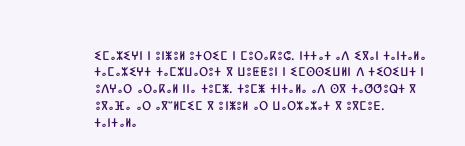ⵉⵎⴰⵣⵉⵖⵏ ⵏ ⵓⵏⵥⵓⵍ ⵓⵜⵔⵉⵎ ⵏ ⵎⵓⵔⴰⴽⵓⵛ. ⵏⵜⵜⴰⵜ ⴰⴷ ⵉⴳⴰⵏ ⵜⴰⵏⵜⴰⵍⴰ ⵜⴰⵎⴰⵣⵉⵖⵜ ⵜⴰⵎⵣⵡⴰⵔⵓⵜ ⴳ ⵡⵓⵟⵟⵓⵏ ⵏ ⵉⵎⵙⵙⵉⵡⵍⵏ ⴷ ⵜⵉⵔⵉⵡⵜ ⵏ ⵓⴷⵖⴰⵔ ⴰⵔⴰⴽⴰⵍ ⵏⵏⴰ ⵜⵓⵎⵥ. ⵜⵓⵎⵥ ⵜⵏⵜⴰⵍⴰ ⴰⴷ ⵙⴳ ⵜⴰⵚⵚⵓⵕⵜ ⴳ ⵓⴳⴰⴼⴰ ⴰⵔ ⴰⴳⵯⵍⵎⵉⵎ ⴳ ⵓⵏⵥⵓⵍ ⴰⵔ ⵡⴰⵔⵣⴰⵣⴰⵜ ⴳ ⵓⴳⵎⵓⴹ.
ⵜⴰⵏⵜⴰⵍⴰ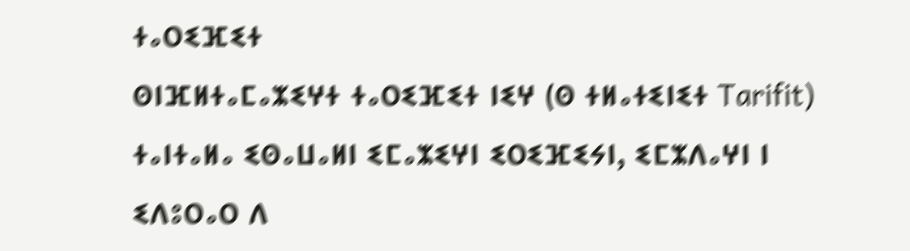ⵜⴰⵔⵉⴼⵉⵜ
ⵙⵏⴼⵍⵜⴰⵎⴰⵣⵉⵖⵜ ⵜⴰⵔⵉⴼⵉⵜ ⵏⵉⵖ (ⵙ ⵜⵍⴰⵜⵉⵏⵉⵜ Tarifit) ⵜⴰⵏⵜⴰⵍⴰ ⵉⵙⴰⵡⴰⵍⵏ ⵉⵎⴰⵣⵉⵖⵏ ⵉⵔⵉⴼⵉⵢⵏ, ⵉⵎⵣⴷⴰⵖⵏ ⵏ ⵉⴷⵓⵔⴰⵔ ⴷ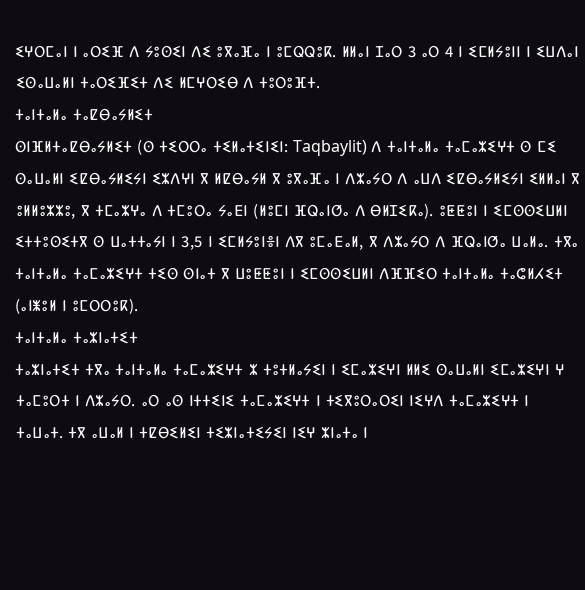ⵉⵖⵔⵎⴰⵏ ⵏ ⴰⵔⵉⴼ ⴷ ⵢⵓⵙⵉⵏ ⴷⵉ ⵓⴳⴰⴼⴰ ⵏ ⵓⵎⵕⵕⵓⴽ. ⵍⵍⴰⵏ ⵊⴰⵔ 3 ⴰⵔ 4 ⵏ ⵉⵎⵍⵢⵓⵏⵏ ⵏ ⵉⵡⴷⴰⵏ ⵉⵙⴰⵡⴰⵍⵏ ⵜⴰⵔⵉⴼⵉⵜ ⴷⵉ ⵍⵎⵖⵔⵉⴱ ⴷ ⵜⵓⵔⵓⴼⵜ.
ⵜⴰⵏⵜⴰⵍⴰ ⵜⴰⵇⴱⴰⵢⵍⵉⵜ
ⵙⵏⴼⵍⵜⴰⵇⴱⴰⵢⵍⵉⵜ (ⵙ ⵜⵉⵔⵔⴰ ⵜⵉⵍⴰⵜⵉⵏⵉⵏ: Taqbaylit) ⴷ ⵜⴰⵏⵜⴰⵍⴰ ⵜⴰⵎⴰⵣⵉⵖⵜ ⵙ ⵎⵉ ⵙⴰⵡⴰⵍⵏ ⵉⵇⴱⴰⵢⵍⵉⵢⵏ ⵉⵣⴷⵖⵏ ⴳ ⵍⵇⴱⴰⵢⵍ ⴳ ⵓⴳⴰⴼⴰ ⵏ ⴷⵣⴰⵢⵔ ⴷ ⴰⵡⴷ ⵉⵇⴱⴰⵢⵍⵉⵢⵏ ⵉⵍⵍⴰⵏ ⴳ ⵓⵍⵍⵓⵣⵣⵓ, ⴳ ⵜⵎⴰⵣⵖⴰ ⴷ ⵜⵎⵓⵔⴰ ⵢⴰⴹⵏ (ⵍⵓⵎⵏ ⴼⵕⴰⵏⵚⴰ ⴷ ⴱⵍⵊⵉⴽⴰ). ⵓⵟⵟⵓⵏ ⵏ ⵉⵎⵙⵙⵉⵡⵍⵏ ⵉⵜⵜⵓⵙⵉⵜⴳ ⵙ ⵡⴰⵜⵜⴰⵢⵏ ⵏ 3,5 ⵏ ⵉⵎⵍⵢⵓⵏⴻⵏ ⴷⴳ ⵓⵎⴰⴹⴰⵍ, ⴳ ⴷⵣⴰⵢⵔ ⴷ ⴼⵕⴰⵏⵚⴰ ⵡⴰⵍⴰ. ⵜⴳⴰ ⵜⴰⵏⵜⴰⵍⴰ ⵜⴰⵎⴰⵣⵉⵖⵜ ⵜⵉⵙ ⵙⵏⴰⵜ ⴳ ⵡⵓⵟⵟⵓⵏ ⵏ ⵉⵎⵙⵙⵉⵡⵍⵏ ⴷⴼⴼⵉⵔ ⵜⴰⵏⵜⴰⵍⴰ ⵜⴰⵛⵍⵃⵉⵜ (ⴰⵏⵥⵓⵍ ⵏ ⵓⵎⵔⵔⵓⴽ).
ⵜⴰⵏⵜⴰⵍⴰ ⵜⴰⵣⵏⴰⵜⵉⵜ
ⵜⴰⵣⵏⴰⵜⵉⵜ ⵜⴳⴰ ⵜⴰⵏⵜⴰⵍⴰ ⵜⴰⵎⴰⵣⵉⵖⵜ ⵣ ⵜⵓⵜⵍⴰⵢⵉⵏ ⵏ ⵉⵎⴰⵣⵉⵖⵏ ⵍⵍⵉ ⵙⴰⵡⴰⵍⵏ ⵉⵎⴰⵣⵉⵖⵏ ⵖ ⵜⴰⵎⵓⵔⵜ ⵏ ⴷⵣⴰⵢⵔ. ⴰⵔ ⴰⵙ ⵏⵜⵜⵉⵏⵉ ⵜⴰⵎⴰⵣⵉⵖⵜ ⵏ ⵜⵉⴳⵓⵔⴰⵔⵉⵏ ⵏⵉⵖⴷ ⵜⴰⵎⴰⵣⵉⵖⵜ ⵏ ⵜⴰⵡⴰⵜ. ⵜⴳ ⴰⵡⴰⵍ ⵏ ⵜⵇⴱⵉⵍⵉⵏ ⵜⵉⵣⵏⴰⵜⵉⵢⵉⵏ ⵏⵉⵖ ⵣⵏⴰⵜⴰ ⵏ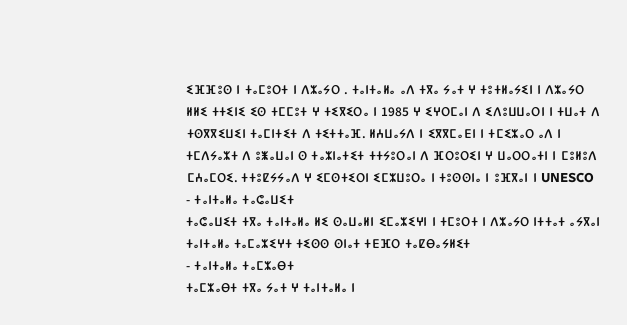ⵉⴼⴼⵓⵙ ⵏ ⵜⴰⵎⵓⵔⵜ ⵏ ⴷⵣⴰⵢⵔ . ⵜⴰⵏⵜⴰⵍⴰ ⴰⴷ ⵜⴳⴰ ⵢⴰⵜ ⵖ ⵜⵓⵜⵍⴰⵢⵉⵏ ⵏ ⴷⵣⴰⵢⵔ ⵍⵍⵉ ⵜⵜⵉⵏⵉ ⵉⵙ ⵜⵎⵎⵓⵜ ⵖ ⵜⵉⴳⵉⵔⴰ ⵏ 1985 ⵖ ⵉⵖⵔⵎⴰⵏ ⴷ ⵉⴷⵓⵡⵡⴰⵔⵏ ⵏ ⵜⵡⴰⵜ ⴷ ⵜⵙⴳⴳⵉⵡⵉⵏ ⵜⴰⵎⵏⵜⵉⵜ ⴷ ⵜⵉⵜⵜⴰⴼ. ⵍⵄⵡⴰⵢⴷ ⵏ ⵉⴳⴳⵎⴰⴹⵏ ⵏ ⵜⵎⵉⵣⴰⵔ ⴰⴷ ⵏ ⵜⵎⴷⵢⴰⵣⵜ ⴷ ⵓⵥⴰⵡⴰⵏ ⵙ ⵜⴰⵣⵏⴰⵜⵉⵜ ⵜⵜⵢⵓⵔⴰⵏ ⴷ ⴼⵔⵓⵔⵉⵏ ⵖ ⵡⴰⵔⵔⴰⵜⵏ ⵏ ⵎⵓⵍⵓⴷ ⵎⵄⴰⵎⵔⵉ. ⵜⵜⵓⵇⵢⵢⴰⴷ ⵖ ⵉⵎⵙⵜⵉⵔⵏ ⵉⵎⵣⵡⵓⵔⴰ ⵏ ⵜⵓⵙⵙⵏⴰ ⵏ ⵓⴼⴳⴰⵏ ⵏ UNESCO
- ⵜⴰⵏⵜⴰⵍⴰ ⵜⴰⵛⴰⵡⵉⵜ
ⵜⴰⵛⴰⵡⵉⵜ ⵜⴳⴰ ⵜⴰⵏⵜⴰⵍⴰ ⵍⵉ ⵙⴰⵡⴰⵍⵏ ⵉⵎⴰⵣⵉⵖⵏ ⵏ ⵜⵎⵓⵔⵜ ⵏ ⴷⵣⴰⵢⵔ ⵏⵜⵜⴰⵜ ⴰⵢⴳⴰⵏ ⵜⴰⵏⵜⴰⵍⴰ ⵜⴰⵎⴰⵣⵉⵖⵜ ⵜⵉⵙⵙ ⵙⵏⴰⵜ ⵜⴹⴼⵔ ⵜⴰⵇⴱⴰⵢⵍⵉⵜ
- ⵜⴰⵏⵜⴰⵍⴰ ⵜⴰⵎⵣⴰⴱⵜ
ⵜⴰⵎⵣⴰⴱⵜ ⵜⴳⴰ ⵢⴰⵜ ⵖ ⵜⴰⵏⵜⴰⵍⴰ ⵏ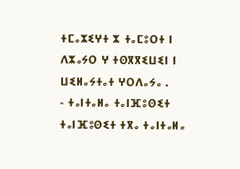ⵜⵎⴰⵣⵉⵖⵜ ⵣ ⵜⴰⵎⵓⵔⵜ ⵏ ⴷⵣⴰⵢⵔ ⵖ ⵜⵙⴳⴳⵉⵡⵉⵏ ⵏ ⵡⵉⵍⴰⵢⵜⴰⵜ ⵖⵔⴷⴰⵢⴰ .
- ⵜⴰⵏⵜⴰⵍⴰ ⵜⴰⵏⴼⵓⵙⵉⵜ
ⵜⴰⵏⴼⵓⵙⵉⵜ ⵜⴳⴰ ⵜⴰⵏⵜⴰⵍⴰ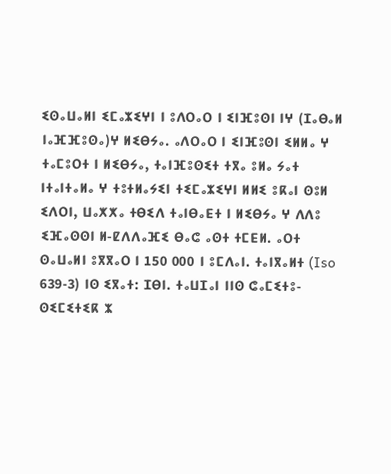ⵉⵙⴰⵡⴰⵍⵏ ⵉⵎⴰⵣⵉⵖⵏ ⵏ ⵓⴷⵔⴰⵔ ⵏ ⵉⵏⴼⵓⵙⵏ ⵏⵖ (ⵊⴰⴱⴰⵍ ⵏⴰⴼⴼⵓⵙⴰ)ⵖ ⵍⵉⴱⵢⴰ. ⴰⴷⵔⴰⵔ ⵏ ⵉⵏⴼⵓⵙⵏ ⵉⵍⵍⴰ ⵖ ⵜⴰⵎⵓⵔⵜ ⵏ ⵍⵉⴱⵢⴰ, ⵜⴰⵏⴼⵓⵙⵉⵜ ⵜⴳⴰ ⵓⵍⴰ ⵢⴰⵜ ⵏⵜⴰⵏⵜⴰⵍⴰ ⵖ ⵜⵓⵜⵍⴰⵢⵉⵏ ⵜⵉⵎⴰⵣⵉⵖⵏ ⵍⵍⵉ ⵓⴽⴰⵏ ⵙⵓⵍ ⵉⴷⵔⵏ, ⵡⴰⵅⵅⴰ ⵜⴱⵉⴷ ⵜⴰⵏⴱⴰⴹⵜ ⵏ ⵍⵉⴱⵢⴰ ⵖ ⴷⴷⵓ ⵉⴼⴰⵙⵙⵏ ⵍ-ⵇⴷⴷⴰⴼⵉ ⴱⴰⵛ ⴰⵙⵜ ⵜⵎⴹⵍ. ⴰⵔⵜ ⵙⴰⵡⴰⵍⵏ ⵓⴳⴳⴰⵔ ⵏ 150 000 ⵏ ⵓⵎⴷⴰⵏ. ⵜⴰⵏⴳⴰⵍⵜ (Iso 639-3) ⵏⵙ ⵉⴳⴰⵜ: ⵊⴱⵏ. ⵜⴰⵡⵊⴰⵏ ⵏⵏⵙ ⵛⴰⵎⵉⵜⵓ-ⵙⵉⵎⵉⵜⵉⴽ ⵣ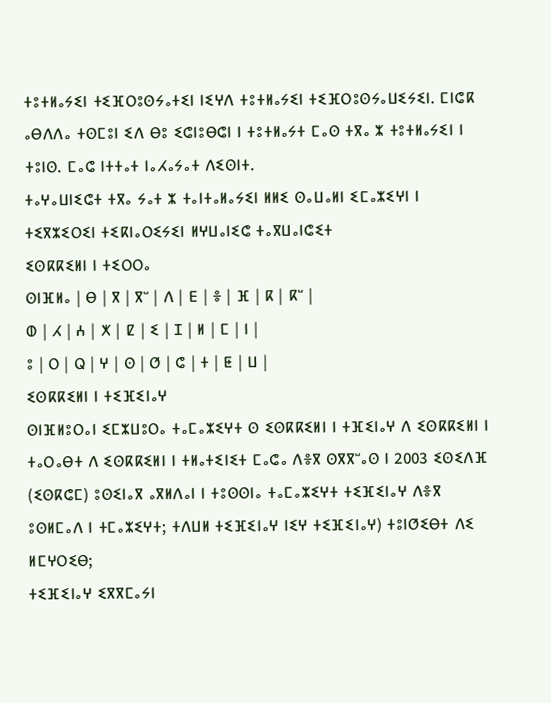ⵜⵓⵜⵍⴰⵢⵉⵏ ⵜⵉⴼⵔⵓⵙⵢⴰⵜⵉⵏ ⵏⵉⵖⴷ ⵜⵓⵜⵍⴰⵢⵉⵏ ⵜⵉⴼⵔⵓⵙⵢⴰⵡⵉⵢⵉⵏ. ⵎⵏⵛⴽ ⴰⴱⴷⴷⴰ ⵜⵙⵎⵓⵏ ⵉⴷ ⴱⵓ ⵉⵛⵏⵓⴱⵛⵏ ⵏ ⵜⵓⵜⵍⴰⵢⵜ ⵎⴰⵙ ⵜⴳⴰ ⵣ ⵜⵓⵜⵍⴰⵢⵉⵏ ⵏ ⵜⵓⵏⵙ. ⵎⴰⵛ ⵏⵜⵜⴰⵜ ⵏⴰⵃⴰⵢⴰⵜ ⴷⵉⵙⵏⵜ.
ⵜⴰⵖⴰⵡⵏⵉⵛⵜ ⵜⴳⴰ ⵢⴰⵜ ⵣ ⵜⴰⵏⵜⴰⵍⴰⵢⵉⵏ ⵍⵍⵉ ⵙⴰⵡⴰⵍⵏ ⵉⵎⴰⵣⵉⵖⵏ ⵏ ⵜⵉⴳⵣⵉⵔⵉⵏ ⵜⵉⴽⵏⴰⵔⵉⵢⵉⵏ ⵍⵖⵡⴰⵏⵉⵛ ⵜⴰⴳⵡⴰⵏⵛⵉⵜ
ⵉⵙⴽⴽⵉⵍⵏ ⵏ ⵜⵉⵔⵔⴰ
ⵙⵏⴼⵍⴰ | ⴱ | ⴳ | ⴳⵯ | ⴷ | ⴹ | ⴻ | ⴼ | ⴽ | ⴽⵯ |
ⵀ | ⵃ | ⵄ | ⵅ | ⵇ | ⵉ | ⵊ | ⵍ | ⵎ | ⵏ |
ⵓ | ⵔ | ⵕ | ⵖ | ⵙ | ⵚ | ⵛ | ⵜ | ⵟ | ⵡ |
ⵉⵙⴽⴽⵉⵍⵏ ⵏ ⵜⵉⴼⵉⵏⴰⵖ
ⵙⵏⴼⵍⵓⵔⴰⵏ ⵉⵎⵣⵡⵓⵔⴰ ⵜⴰⵎⴰⵣⵉⵖⵜ ⵙ ⵉⵙⴽⴽⵉⵍⵏ ⵏ ⵜⴼⵉⵏⴰⵖ ⴷ ⵉⵙⴽⴽⵉⵍⵏ ⵏ ⵜⴰⵔⴰⴱⵜ ⴷ ⵉⵙⴽⴽⵉⵍⵏ ⵏ ⵜⵍⴰⵜⵉⵏⵉⵜ ⵎⴰⵛⴰ ⴷⴻⴳ ⵙⴳⴳⵯⴰⵙ ⵏ 2003 ⵉⵙⵉⴷⴼ (ⵉⵙⴽⵛⵎ) ⵓⵙⵉⵏⴰⴳ ⴰⴳⵍⴷⴰⵏ ⵏ ⵜⵓⵙⵙⵏⴰ ⵜⴰⵎⴰⵣⵉⵖⵜ ⵜⵉⴼⵉⵏⴰⵖ ⴷⴻⴳ ⵓⵙⵍⵎⴰⴷ ⵏ ⵜⵎⴰⵣⵉⵖⵜ; ⵜⴷⵡⵍ ⵜⵉⴼⵉⵏⴰⵖ ⵏⵉⵖ ⵜⵉⴼⵉⵏⴰⵖ) ⵜⵓⵏⵚⵉⴱⵜ ⴷⵉ ⵍⵎⵖⵔⵉⴱ;
ⵜⵉⴼⵉⵏⴰⵖ ⵉⴳⴳⵎⴰⵢⵏ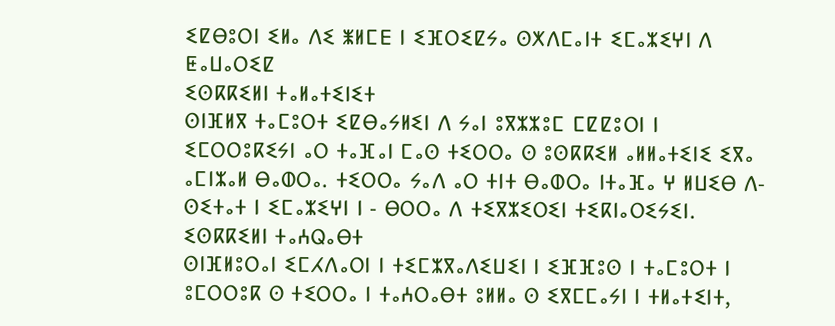ⵉⵇⴱⵓⵔⵏ ⵉⵍⴰ ⴷⵉ ⵥⵍⵎⴹ ⵏ ⵉⴼⵔⵉⵇⵢⴰ ⵙⵅⴷⵎⴰⵏⵜ ⵉⵎⴰⵣⵉⵖⵏ ⴷ ⵟⴰⵡⴰⵔⵉⵇ
ⵉⵙⴽⴽⵉⵍⵏ ⵜⴰⵍⴰⵜⵉⵏⵉⵜ
ⵙⵏⴼⵍⴳ ⵜⴰⵎⵓⵔⵜ ⵉⵇⴱⴰⵢⵍⵉⵏ ⴷ ⵢⴰⵏ ⵓⴳⵣⵣⵓⵎ ⵎⵇⵇⵓⵔⵏ ⵏ ⵉⵎⵔⵔⵓⴽⵉⵢⵏ ⴰⵔ ⵜⴰⴼⴰⵏ ⵎⴰⵙ ⵜⵉⵔⵔⴰ ⵙ ⵓⵙⴽⴽⵉⵍ ⴰⵍⵍⴰⵜⵉⵏⵉ ⵉⴳⴰ ⴰⵎⵏⵣⴰⵍ ⴱⴰⵀⵔⴰ. ⵜⵉⵔⵔⴰ ⵢⴰⴷ ⴰⵔ ⵜⵏⵜ ⴱⴰⵀⵔⴰ ⵏⵜⴰⴼⴰ ⵖ ⵍⵡⵉⴱ ⴷ-ⵙⵉⵜⴰⵜ ⵏ ⵉⵎⴰⵣⵉⵖⵏ ⵏ - ⴱⵔⵔⴰ ⴷ ⵜⵉⴳⵣⵉⵔⵉⵏ ⵜⵉⴽⵏⴰⵔⵉⵢⵉⵏ.
ⵉⵙⴽⴽⵉⵍⵏ ⵜⴰⵄⵕⴰⴱⵜ
ⵙⵏⴼⵍⵓⵔⴰⵏ ⵉⵎⵃⴷⴰⵔⵏ ⵏ ⵜⵉⵎⵣⴳⴰⴷⵉⵡⵉⵏ ⵏ ⵉⴼⴼⵓⵙ ⵏ ⵜⴰⵎⵓⵔⵜ ⵏ ⵓⵎⵔⵔⵓⴽ ⵙ ⵜⵉⵔⵔⴰ ⵏ ⵜⴰⵄⵔⴰⴱⵜ ⵓⵍⵍⴰ ⵙ ⵉⴳⵎⵎⴰⵢⵏ ⵏ ⵜⵍⴰⵜⵉⵏⵜ,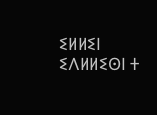ⵉⵍⵍⵉⵏ ⵉⴷⵍⵍⵉⵙⵏ ⵜ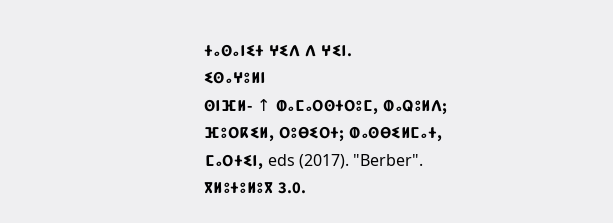ⵜⴰⵙⴰⵏⵉⵜ ⵖⵉⴷ ⴷ ⵖⵉⵏ.
ⵉⵙⴰⵖⵓⵍⵏ
ⵙⵏⴼⵍ- ↑ ⵀⴰⵎⴰⵔⵙⵜⵔⵓⵎ, ⵀⴰⵕⵓⵍⴷ; ⴼⵓⵔⴽⵉⵍ, ⵔⵓⴱⵉⵔⵜ; ⵀⴰⵙⴱⵉⵍⵎⴰⵜ, ⵎⴰⵔⵜⵉⵏ, eds (2017). "Berber". ⴳⵍⵓⵜⵓⵍⵓⴳ 3.0.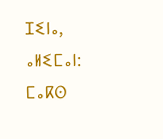ⵊⵉⵏⴰ, ⴰⵍⵉⵎⴰⵏ: ⵎⴰⴽⵙ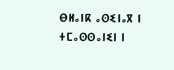ⴱⵍⴰⵏⴽ ⴰⵙⵉⵏⴰⴳ ⵏ ⵜⵎⴰⵙⵙⴰⵏⵉⵏ ⵏ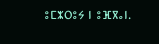ⵓⵎⵣⵔⵓⵢ ⵏ ⵓⴼⴳⴰⵏ.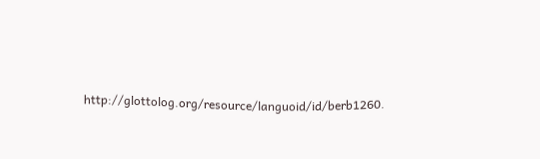http://glottolog.org/resource/languoid/id/berb1260.